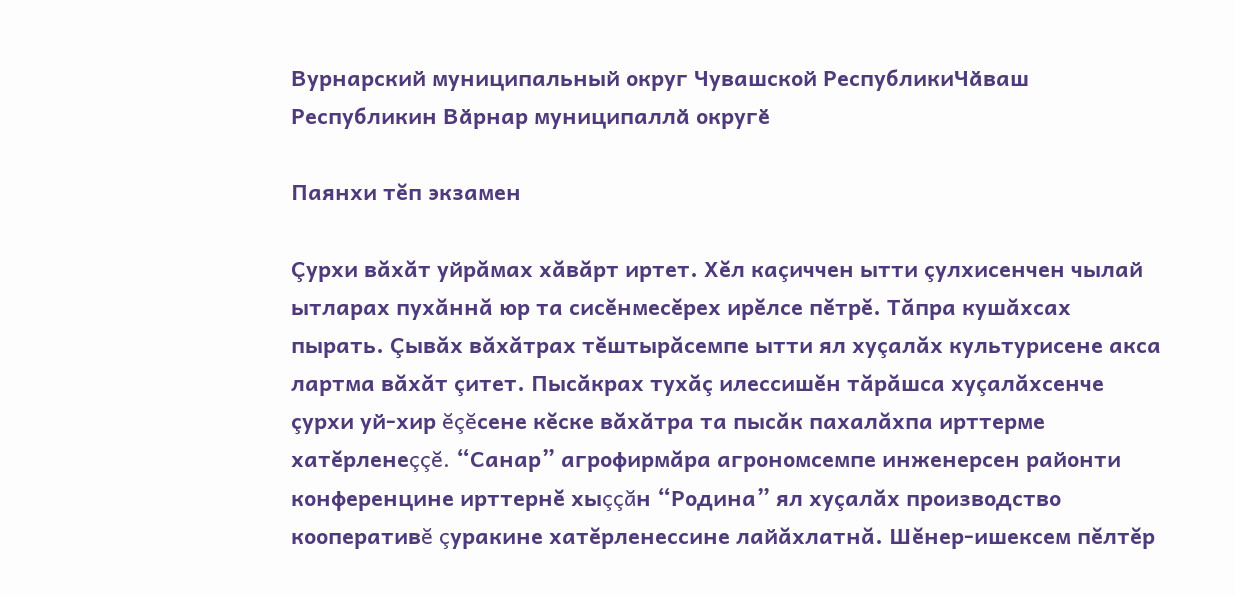Вурнарский муниципальный округ Чувашской РеспубликиЧӑваш Республикин Вӑрнар муниципаллӑ округӗ

Паянхи тĕп экзамен

Çурхи вăхăт уйрăмах хăвăрт иртет. Хĕл каçиччен ытти çулхисенчен чылай ытларах пухăннă юр та сисĕнмесĕрех ирĕлсе пĕтрĕ. Тăпра кушăхсах пырать. Çывăх вăхăтрах тĕштырăсемпе ытти ял хуçалăх культурисене акса лартма вăхăт çитет. Пысăкрах тухăç илессишĕн тăрăшса хуçалăхсенче çурхи уй-хир ĕçĕсене кĕске вăхăтра та пысăк пахалăхпа ирттерме хатĕрленеççĕ. “Санар” агрофирмăра агрономсемпе инженерсен районти конференцине ирттернĕ хыççăн “Родина” ял хуçалăх производство кооперативĕ çуракине хатĕрленессине лайăхлатнă. Шĕнер-ишексем пĕлтĕр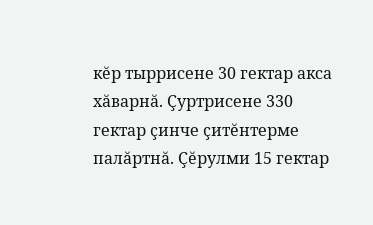кĕр тыррисене 30 гектар акса хăварнă. Çуртрисене 330 гектар çинче çитĕнтерме палăртнă. Çĕрулми 15 гектар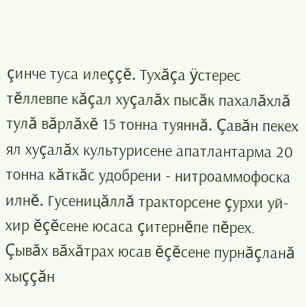çинче туса илеççĕ. Тухăçа ÿстерес тĕллевпе кăçал хуçалăх пысăк пахалăхлă тулă вăрлăхĕ 15 тонна туяннă. Çавăн пекех ял хуçалăх культурисене апатлантарма 20 тонна кăткăс удобрени - нитроаммофоска илнĕ. Гусеницăллă тракторсене çурхи уй-хир ĕçĕсене юсаса çитернĕпе пĕрех. Çывăх вăхăтрах юсав ĕçĕсене пурнăçланă хыççăн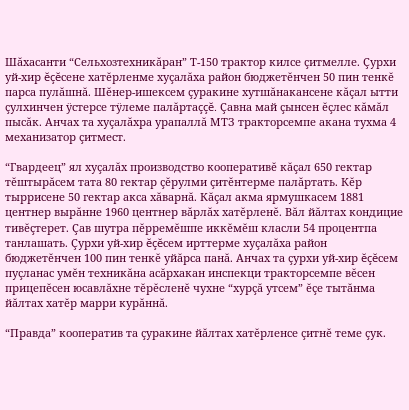Шăхасанти “Сельхозтехникăран” Т-150 трактор килсе çитмелле. Çурхи уй-хир ĕçĕсене хатĕрленме хуçалăха район бюджетĕнчен 50 пин тенкĕ парса пулăшнă. Шĕнер-ишексем çуракине хутшăнакансене кăçал ытти çулхинчен ÿстерсе тÿлеме палăртаççĕ. Çавна май çынсен ĕçлес кăмăл пысăк. Анчах та хуçалăхра урапаллă МТЗ тракторсемпе акана тухма 4 механизатор çитмест.

“Гвардеец” ял хуçалăх производство кооперативĕ кăçал 650 гектар тĕштырăсем тата 80 гектар çĕрулми çитĕнтерме палăртать. Кĕр тыррисене 50 гектар акса хăварнă. Кăçал акма ярмушкасем 1881 центнер вырăнне 1960 центнер вăрлăх хатĕрленĕ. Вăл йăлтах кондицие тивĕçтерет. Çав шутра пĕрремĕшпе иккĕмĕш класли 54 процентпа танлашать. Çурхи уй-хир ĕçĕсем ирттерме хуçалăха район бюджетĕнчен 100 пин тенкĕ уйăрса панă. Анчах та çурхи уй-хир ĕçĕсем пуçланас умĕн техникăна асăрхакан инспекци тракторсемпе вĕсен прицепĕсен юсавлăхне тĕрĕсленĕ чухне “хурçă утсем” ĕçе тытăнма йăлтах хатĕр марри курăннă.

“Правда” кооператив та çуракине йăлтах хатĕрленсе çитнĕ теме çук.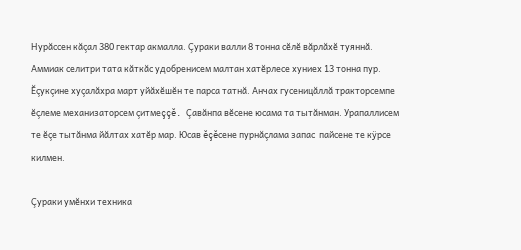Нурăссен кăçал 380 гектар акмалла. Çураки валли 8 тонна сĕлĕ вăрлăхĕ туяннă. Аммиак селитри тата кăткăс удобренисем малтан хатĕрлесе хуниех 13 тонна пур. Ĕçукçине хуçалăхра март уйăхĕшĕн те парса татнă. Анчах гусеницăллă тракторсемпе ĕçлеме механизаторсем çитмеççĕ. Çавăнпа вĕсене юсама та тытăнман. Урапаллисем те ĕçе тытăнма йăлтах хатĕр мар. Юсав ĕçĕсене пурнăçлама запас  пайсене те кÿрсе килмен.

Çураки умĕнхи техника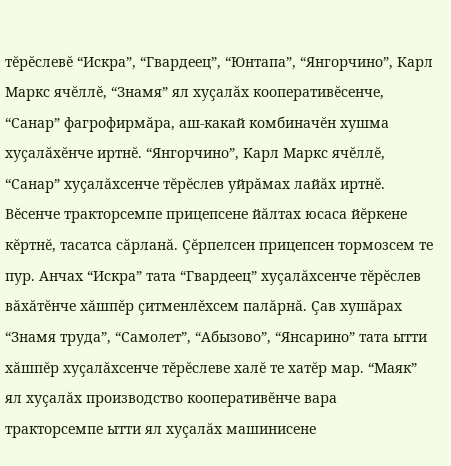тĕрĕслевĕ “Искра”, “Гвардеец”, “Юнтапа”, “Янгорчино”, Карл Маркс ячĕллĕ, “Знамя” ял хуçалăх кооперативĕсенче, “Санар” фагрофирмăра, аш-какай комбиначĕн хушма хуçалăхĕнче иртнĕ. “Янгорчино”, Карл Маркс ячĕллĕ, “Санар” хуçалăхсенче тĕрĕслев уйрăмах лайăх иртнĕ. Вĕсенче тракторсемпе прицепсене йăлтах юсаса йĕркене кĕртнĕ, тасатса сăрланă. Çĕрпелсен прицепсен тормозсем те пур. Анчах “Искра” тата “Гвардеец” хуçалăхсенче тĕрĕслев вăхăтĕнче хăшпĕр çитменлĕхсем палăрнă. Çав хушăрах “Знамя труда”, “Самолет”, “Абызово”, “Янсарино” тата ытти хăшпĕр хуçалăхсенче тĕрĕслеве халĕ те хатĕр мар. “Маяк” ял хуçалăх производство кооперативĕнче вара тракторсемпе ытти ял хуçалăх машинисене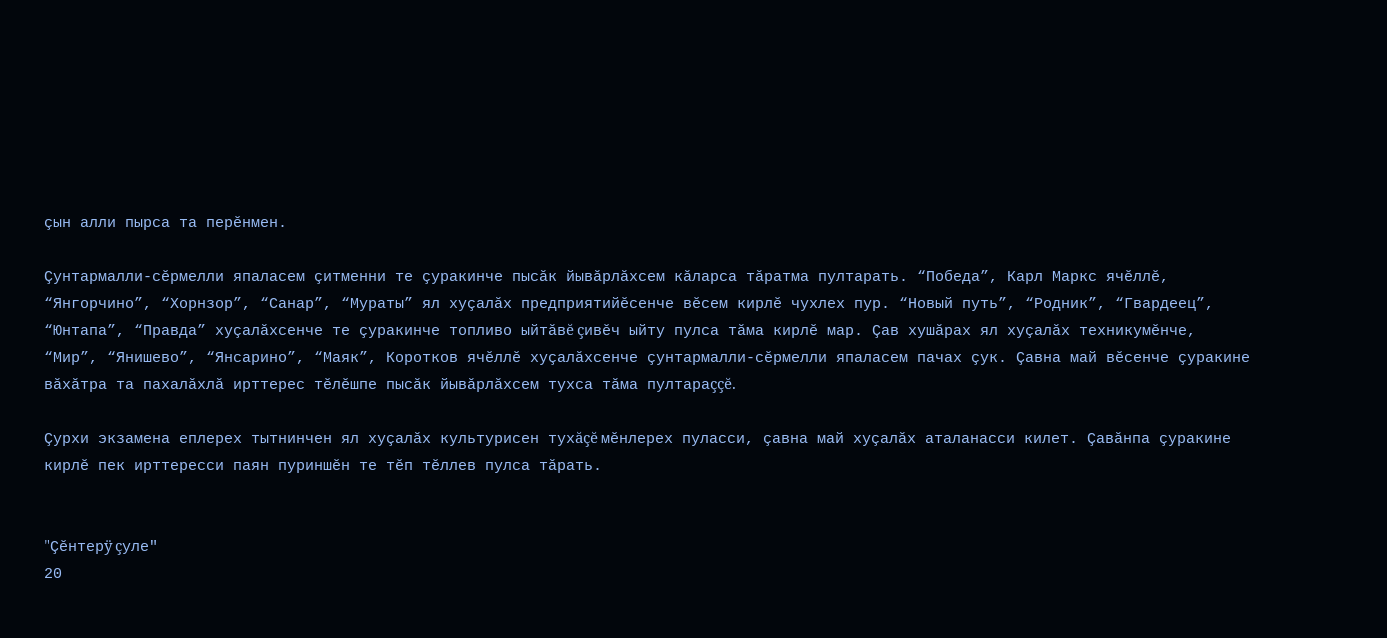çын алли пырса та перĕнмен.

Çунтармалли-сĕрмелли япаласем çитменни те çуракинче пысăк йывăрлăхсем кăларса тăратма пултарать. “Победа”, Карл Маркс ячĕллĕ, “Янгорчино”, “Хорнзор”, “Санар”, “Мураты” ял хуçалăх предприятийĕсенче вĕсем кирлĕ чухлех пур. “Новый путь”, “Родник”, “Гвардеец”, “Юнтапа”, “Правда” хуçалăхсенче те çуракинче топливо ыйтăвĕ çивĕч ыйту пулса тăма кирлĕ мар. Çав хушăрах ял хуçалăх техникумĕнче, “Мир”, “Янишево”, “Янсарино”, “Маяк”, Коротков ячĕллĕ хуçалăхсенче çунтармалли-сĕрмелли япаласем пачах çук. Çавна май вĕсенче çуракине вăхăтра та пахалăхлă ирттерес тĕлĕшпе пысăк йывăрлăхсем тухса тăма пултараççĕ.

Çурхи экзамена еплерех тытнинчен ял хуçалăх культурисен тухăçĕ мĕнлерех пуласси, çавна май хуçалăх аталанасси килет. Çавăнпа çуракине кирлĕ пек ирттересси паян пуриншĕн те тĕп тĕллев пулса тăрать.


"Çĕнтерÿ çуле"
20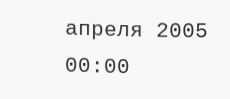апреля 2005
00:00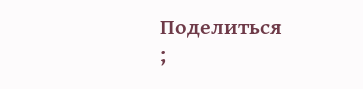Поделиться
;